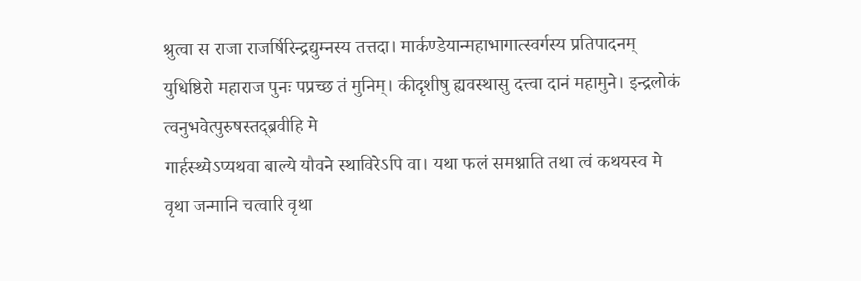श्रुत्वा स राजा राजर्षिरिन्द्रद्युम्नस्य तत्तदा। मार्कण्डेयान्महाभागात्स्वर्गस्य प्रतिपादनम्
युधिष्ठिरो महाराज पुनः पप्रच्छ तं मुनिम्। कीदृशीषु ह्यवस्थासु दत्त्वा दानं महामुने। इन्द्रलोकं त्वनुभवेत्पुरुषस्तद्ब्रवीहि मे
गार्हस्थ्येऽप्यथवा बाल्ये यौवने स्थाविरेऽपि वा। यथा फलं समश्नाति तथा त्वं कथयस्व मे
वृथा जन्मानि चत्वारि वृथा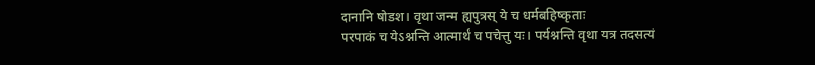दानानि षोडश। वृथा जन्म ह्यपुत्रस् ये च धर्मबहिष्कृताः
परपाकं च येऽश्नन्ति आत्मार्थं च पचेत्तु यः। पर्यश्नन्ति वृथा यत्र तदसत्यं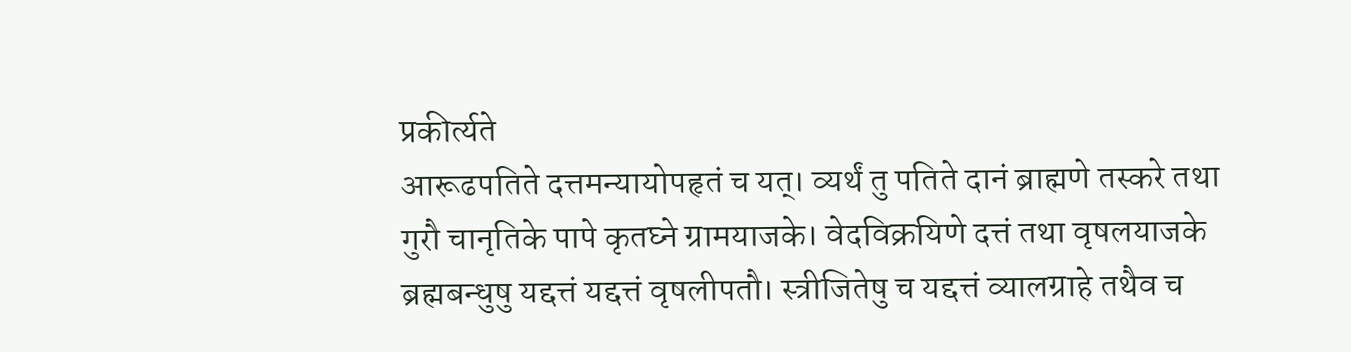प्रकीर्त्यते
आरूढपतिते दत्तमन्यायोपहृतं च यत्। व्यर्थं तु पतिते दानं ब्राह्मणे तस्करे तथा
गुरौ चानृतिके पापे कृतघ्ने ग्रामयाजके। वेदविक्रयिणे दत्तं तथा वृषलयाजके
ब्रह्मबन्धुषु यद्दत्तं यद्दत्तं वृषलीपतौ। स्त्रीजितेषु च यद्दत्तं व्यालग्राहे तथैव च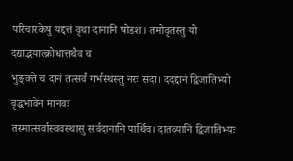परिचारकेषु यद्दत्तं वृथा दानानि षोडश। तमोवृतस्तु यो दद्याद्भयात्क्रोधात्तथैव च
भुङ्क्ते च दानं तत्सर्वं गर्भस्थस्तु नरः सदा। ददद्दानं द्विजातिभ्यो वृद्धभावेन मानवः
तस्मात्सर्वास्ववस्थासु सर्वदानानि पार्थिव। दातव्यानि द्विजातिभ्यः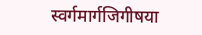स्वर्गमार्गजिगीषया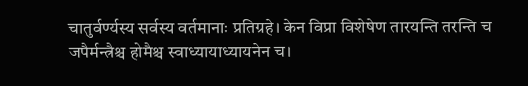चातुर्वर्ण्यस्य सर्वस्य वर्तमानाः प्रतिग्रहे। केन विप्रा विशेषेण तारयन्ति तरन्ति च
जपैर्मन्त्रैश्च होमैश्च स्वाध्यायाध्यायनेन च।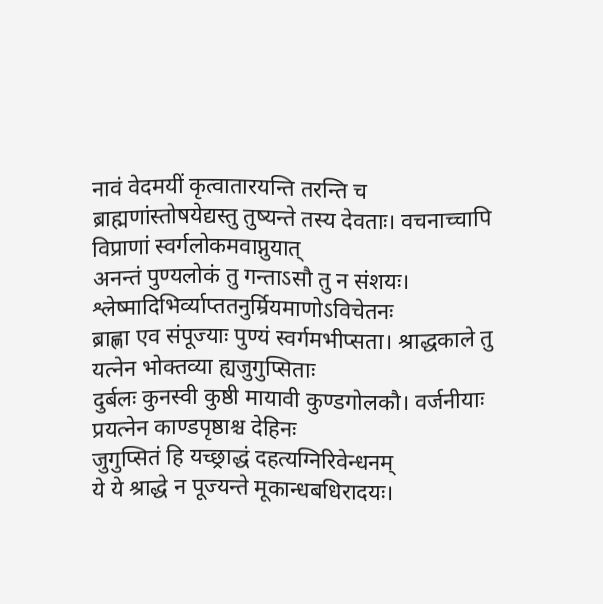नावं वेदमयीं कृत्वातारयन्ति तरन्ति च
ब्राह्मणांस्तोषयेद्यस्तु तुष्यन्ते तस्य देवताः। वचनाच्चापि विप्राणां स्वर्गलोकमवाप्नुयात्
अनन्तं पुण्यलोकं तु गन्ताऽसौ तु न संशयः। श्लेष्मादिभिर्व्याप्ततनुर्म्रियमाणोऽविचेतनः
ब्राह्णा एव संपूज्याः पुण्यं स्वर्गमभीप्सता। श्राद्धकाले तु यत्नेन भोक्तव्या ह्यजुगुप्सिताः
दुर्बलः कुनस्वी कुष्ठी मायावी कुण्डगोलकौ। वर्जनीयाः प्रयत्नेन काण्डपृष्ठाश्च देहिनः
जुगुप्सितं हि यच्छ्राद्धं दहत्यग्निरिवेन्धनम्
ये ये श्राद्धे न पूज्यन्ते मूकान्धबधिरादयः।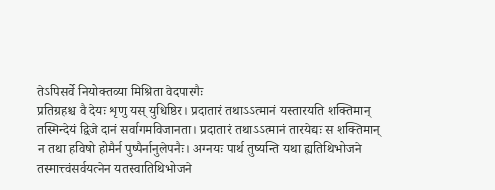तेऽपिसर्वे नियोक्तव्या मिश्रिता वेदपारगैः
प्रतिग्रहश्च वै देयः शृणु यस् युधिष्ठिर। प्रदातारं तथाऽऽत्मानं यस्तारयति शक्तिमान्
तस्मिन्देयं द्विजे दानं सर्वागमविजानता। प्रदातारं तथाऽऽत्मानं तारयेद्यः स शक्तिमान्
न तथा हविषो होमैर्न पुष्पैर्नानुलेपनैः। अग्नयः पार्थ तुष्यन्ति यथा ह्यतिथिभोजने
तस्मात्त्वंसर्वयत्नेन यतस्वातिथिभोजने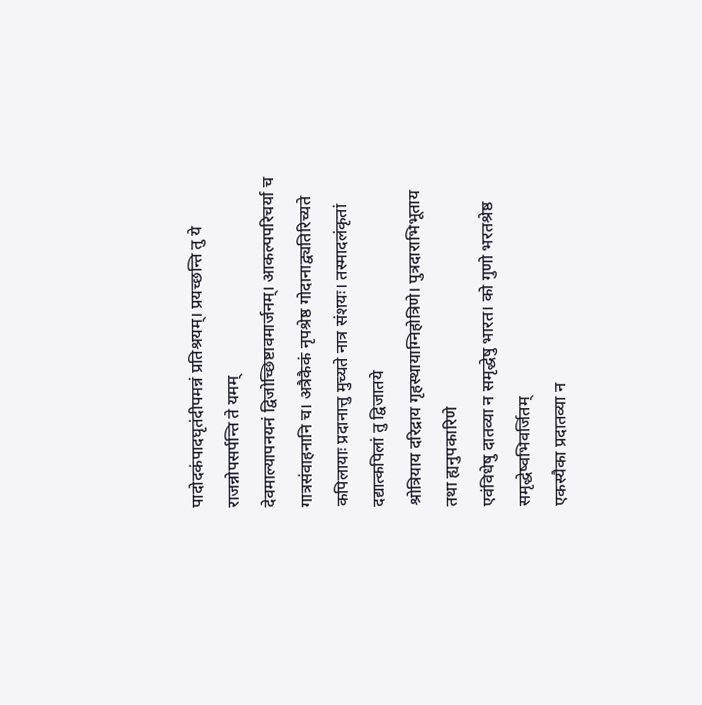पादोदकंपादघृतंदीपमन्नं प्रतिश्रयम्। प्रयच्छन्ति तु ये राजन्नोपसर्पन्ति ते यमम्
देवमाल्यापनयनं द्विजोच्छिष्टावमार्जनम्। आकल्पपरिचर्या च गात्रसंवाहनानि च। अत्रैकैकं नृपश्रेष्ठ गोदानाद्व्यतिरिच्यते
कपिलायाः प्रदानात्तु मुच्यते नात्र संशयः। तस्मादलंकृतां दद्यात्कपिलां तु द्विजातये
श्रोत्रियाय दरिद्राय गृहस्थायाग्निहोत्रिणे। पुत्रदाराभिभूताय तथा ह्यनुपकारिणे
एवंविधेषु दातव्या न समृद्धेषु भारत। को गुणो भरतश्रेष्ठ समृद्धेष्वभिवर्जितम्
एकस्यैका प्रदातव्या न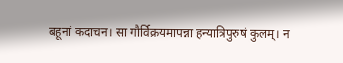बहूनां कदाचन। सा गौर्विक्रयमापन्ना हन्यात्रिपुरुषं कुलम्। न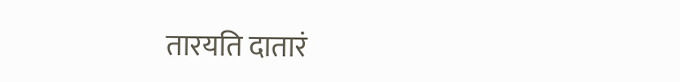तारयति दातारं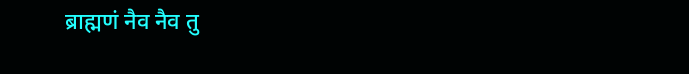ब्राह्मणं नैव नैव तु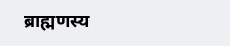ब्राह्मणस्य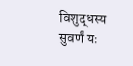विशुद्धस्य सुवर्णं यः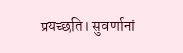प्रयच्छति। सुवर्णानां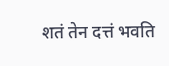शतं तेन दत्तं भवति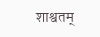शाश्वतम्